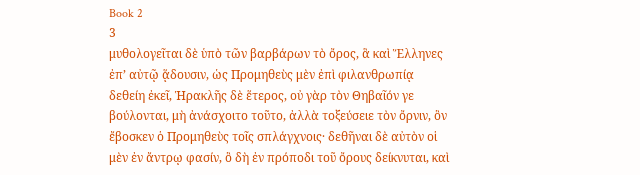Book 2
3
μυθολογεῖται δὲ ὑπὸ τῶν βαρβάρων τὸ ὄρος, ἃ καὶ Ἕλληνες ἐπʼ αὐτῷ ᾅδουσιν, ὡς Προμηθεὺς μὲν ἐπὶ φιλανθρωπίᾳ δεθείη ἐκεῖ, Ἡρακλῆς δὲ ἕτερος, οὐ γὰρ τὸν Θηβαῖόν γε βούλονται, μὴ ἀνάσχοιτο τοῦτο, ἀλλὰ τοξεύσειε τὸν ὄρνιν, ὃν ἔβοσκεν ὁ Προμηθεὺς τοῖς σπλάγχνοις· δεθῆναι δὲ αὐτὸν οἱ μὲν ἐν ἄντρῳ φασίν, ὃ δὴ ἐν πρόποδι τοῦ ὄρους δείκνυται, καὶ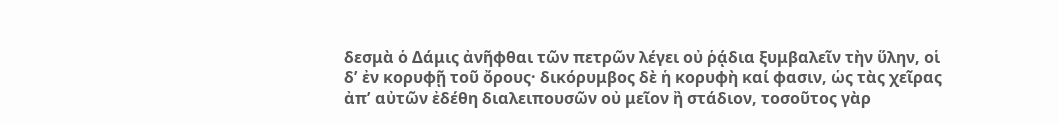δεσμὰ ὁ Δάμις ἀνῆφθαι τῶν πετρῶν λέγει οὐ ῥᾴδια ξυμβαλεῖν τὴν ὕλην, οἱ δʼ ἐν κορυφῇ τοῦ ὄρους· δικόρυμβος δὲ ἡ κορυφὴ καί φασιν, ὡς τὰς χεῖρας ἀπʼ αὐτῶν ἐδέθη διαλειπουσῶν οὐ μεῖον ἢ στάδιον, τοσοῦτος γὰρ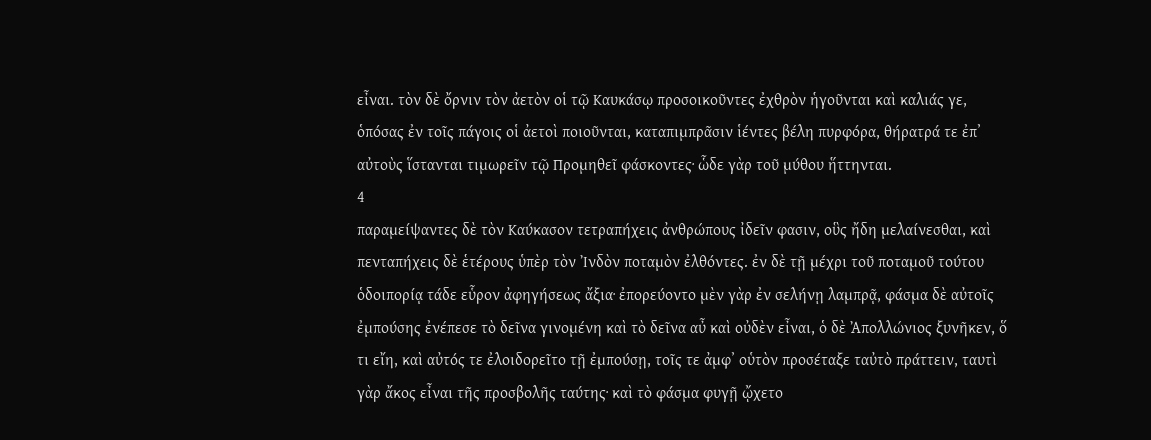εἶναι. τὸν δὲ ὄρνιν τὸν ἀετὸν οἱ τῷ Καυκάσῳ προσοικοῦντες ἐχθρὸν ἡγοῦνται καὶ καλιάς γε, ὁπόσας ἐν τοῖς πάγοις οἱ ἀετοὶ ποιοῦνται, καταπιμπρᾶσιν ἱέντες βέλη πυρφόρα, θήρατρά τε ἐπʼ αὐτοὺς ἵστανται τιμωρεῖν τῷ Προμηθεῖ φάσκοντες· ὧδε γὰρ τοῦ μύθου ἥττηνται.
4
παραμείψαντες δὲ τὸν Καύκασον τετραπήχεις ἀνθρώπους ἰδεῖν φασιν, οὓς ἤδη μελαίνεσθαι, καὶ πενταπήχεις δὲ ἑτέρους ὑπὲρ τὸν Ἰνδὸν ποταμὸν ἐλθόντες. ἐν δὲ τῇ μέχρι τοῦ ποταμοῦ τούτου ὁδοιπορίᾳ τάδε εὗρον ἀφηγήσεως ἄξια· ἐπορεύοντο μὲν γὰρ ἐν σελήνῃ λαμπρᾷ, φάσμα δὲ αὐτοῖς ἐμπούσης ἐνέπεσε τὸ δεῖνα γινομένη καὶ τὸ δεῖνα αὖ καὶ οὐδὲν εἶναι, ὁ δὲ Ἀπολλώνιος ξυνῆκεν, ὅ τι εἴη, καὶ αὐτός τε ἐλοιδορεῖτο τῇ ἐμπούσῃ, τοῖς τε ἀμφʼ οὑτὸν προσέταξε ταὐτὸ πράττειν, ταυτὶ γὰρ ἄκος εἶναι τῆς προσβολῆς ταύτης· καὶ τὸ φάσμα φυγῇ ᾤχετο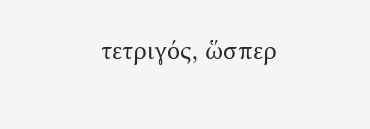τετριγός, ὥσπερ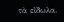τὰ εἴδωλα.